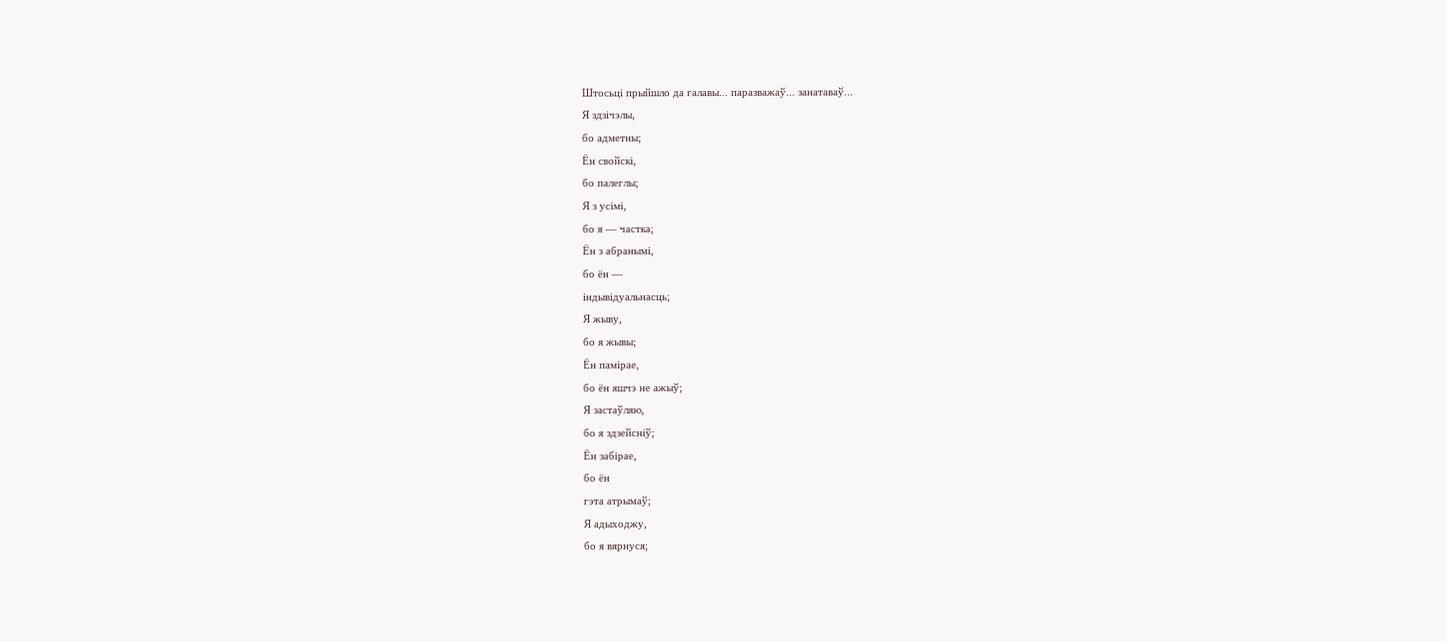Штосьці прыйшло да галавы... паразважаў... занатаваў...
Я здзічэлы,
бо адметны;
Ён свойскі,
бо палеглы;
Я з усімі,
бо я — частка;
Ён з абранымі,
бо ён —
індывідуальнасць;
Я жыву,
бо я жывы;
Ён памірае,
бо ён яшчэ не ажыў;
Я застаўляю,
бо я здзейсніў;
Ён забірае,
бо ён
гэта атрымаў;
Я адыходжу,
бо я вярнуся;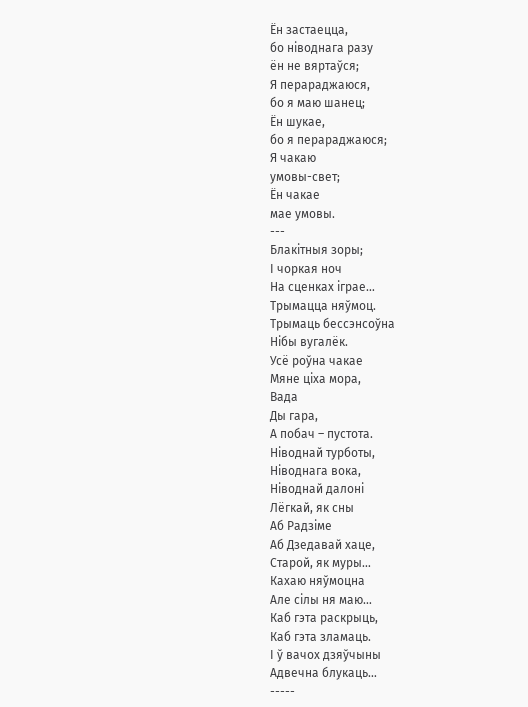Ён застаецца,
бо ніводнага разу
ён не вяртаўся;
Я перараджаюся,
бо я маю шанец;
Ён шукае,
бо я перараджаюся;
Я чакаю
умовы-свет;
Ён чакае
мае умовы.
---
Блакітныя зоры;
І чоркая ноч
На сценках іграе…
Трымацца няўмоц.
Трымаць бессэнсоўна
Нібы вугалёк.
Усё роўна чакае
Мяне ціха мора,
Вада
Ды гара,
А побач – пустота.
Ніводнай турботы,
Ніводнага вока,
Ніводнай далоні
Лёгкай, як сны
Аб Радзіме
Аб Дзедавай хаце,
Старой, як муры…
Кахаю няўмоцна
Але сілы ня маю…
Каб гэта раскрыць,
Каб гэта зламаць.
І ў вачох дзяўчыны
Адвечна блукаць…
-----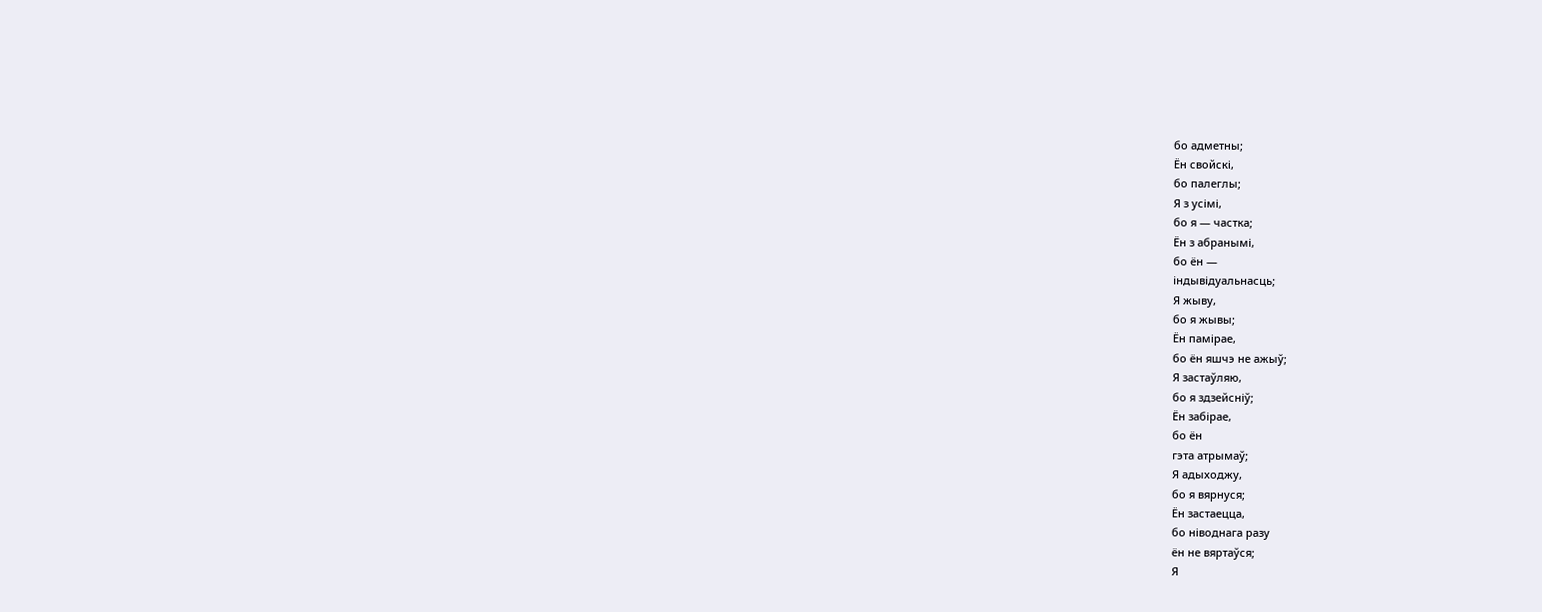бо адметны;
Ён свойскі,
бо палеглы;
Я з усімі,
бо я — частка;
Ён з абранымі,
бо ён —
індывідуальнасць;
Я жыву,
бо я жывы;
Ён памірае,
бо ён яшчэ не ажыў;
Я застаўляю,
бо я здзейсніў;
Ён забірае,
бо ён
гэта атрымаў;
Я адыходжу,
бо я вярнуся;
Ён застаецца,
бо ніводнага разу
ён не вяртаўся;
Я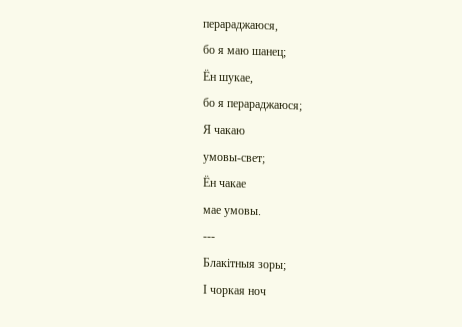перараджаюся,
бо я маю шанец;
Ён шукае,
бо я перараджаюся;
Я чакаю
умовы-свет;
Ён чакае
мае умовы.
---
Блакітныя зоры;
І чоркая ноч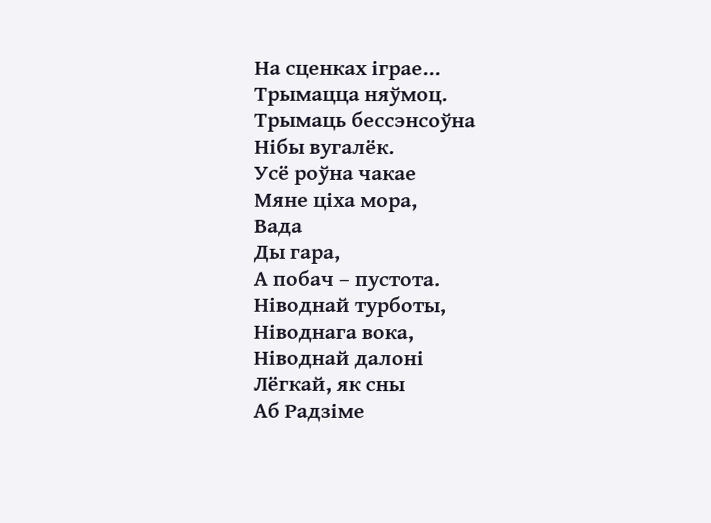На сценках іграе…
Трымацца няўмоц.
Трымаць бессэнсоўна
Нібы вугалёк.
Усё роўна чакае
Мяне ціха мора,
Вада
Ды гара,
А побач – пустота.
Ніводнай турботы,
Ніводнага вока,
Ніводнай далоні
Лёгкай, як сны
Аб Радзіме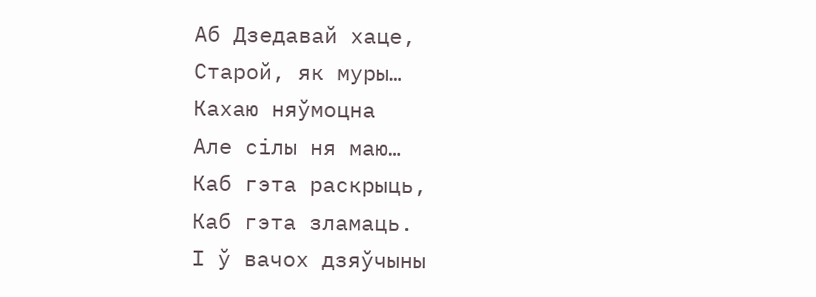Аб Дзедавай хаце,
Старой, як муры…
Кахаю няўмоцна
Але сілы ня маю…
Каб гэта раскрыць,
Каб гэта зламаць.
І ў вачох дзяўчыны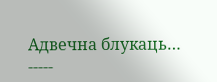Адвечна блукаць…
-----